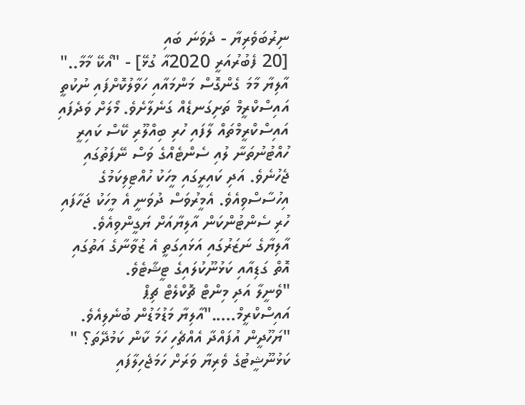ނިރުބަވެރިޔާ - ދެވަނަ ބައި
[20 ފެބުރުއަރީ 2020އާ ގުޅޭ] - "އޯކޭ މާމާ.." އާލިޔާ މާމަ ގެންގޮސް މަންމައާއި ހަވާލުކޮށްފައި ނުކުތީ އައިސްކްރީމް ތަށިގަނޑެއް ގަނެލާށެވެ. މޯލަށް ވަދެފައި އައިސްކްރީމްތައް ލާފައި ހުރި ބިއްލޫރި ކޭސް ކައިރީ ހުއްޓުނުތަނާ ލުއި ސެންޓެއްގެ ވަސް ނޭފަތުގައި ޖެހުނެވެ. އަދި ކައިރީގައި މީހަކު ހުއްޓިލިކަމުގެ އިހުސާސްވިއެވެ. އެމީރުވަސް ދުވަނީ އެ މީހަކު ޖަހާފައި ހުރި ސެންޓުންކަން އާލިޔާއަށް ޔަގީންވިއެވެ. އާލިޔާގެ ނަޒަރުގައި އަޅައިގަތީ އެ ޒުވާނާގެ އަތުގައި އޮތް ގަޑިއާއި ކަޅުނޫކުލައިގެ ޓީޝާޓެވެ.
"ވެނީލާ އަދި މިންޓް ޗޮކްލެޓް ޗިޕް އައިސްކްރީމް....."އާލިޔާ މަޑުމަޑުން ބުނެލިއެވެ.
"ޔަހޫދީން އުފައްދާ އެއްޗެހި ހަމަ ކާން ކަމުދޭތަ؟ " ކަޅުނޫޝީޓުގެ ވެރިޔާ ވަރަށް ހަމަޖެހިލާފައި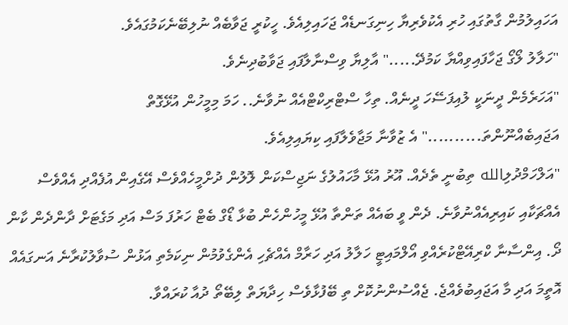އަހައިލުމުން ގާތުގައި ހުރި އެކުވެރިޔާ ހިނިގަނޑެއް ޖަހައިލިއެވެ. ހީކުރީ ޖަވާބެއް ނުލިބޭނެކަމުގައެވެ.
"ހަލާލު ލޯގޯ ޖަހާފައިވިއްޔާ ކަމުދޭ....." އާލިޔާ ވިސްނާލާފައި ޖަވާބުދިނެވެ.
"އަހަރެމެން ދީނަކީ ލުއިފަސޭހަ ދީނެއް. ތިހާ ސްޓްރިކްޓްއެއް ނުވާނެ.. ހަމަ މިމީހުން އުޅޭގޮތް އަޖައިބެއްނޫންތަ.........." އެ ޒުވާނާ މަޖާވެލާފައި ކިޔައިލިއެވެ.
"އަލްހަމްދުލިالله ތިބުނީ ތެދެއް. އޫރު އުޅޭ މާހައުލުގެ ނަޖިސްކަން ލޮލުން ދުށްމީހެއްވެސް އޭގެއިން އުފެއްދި އެއްވެސް އެއްޗަކާއި ކައިރިއެއްނުވާނެ. ދެން ވީ ބައެއް ތަންތާ އުޅޭ މީހުންހެން ބުޅާ ޑޯގް ބެޓް ހަރުފަ މަސް އަދި މަގެޓަށް ދާންދެން ކާން ދޯ. އިންސާނާ ކްރިއޭޓްކުރެއްވި އޯލްމައިޓީ ހަލާލު އަދި ހަރާމް އެއްޗެހި އެންގެވުމުން ނިކަމެތި އަޅުން ސުވާލުކުރާނެ އަނގައެއް އޮތީމަ އަދި މާ އަޖައިބުވެއްޖެ. ޖެއްސުންނުކޮށް ތި ބޭފުޅާވެސް ހިދާޔަތް ލިބޭތޯ ދުއާ ކުރައްވާ.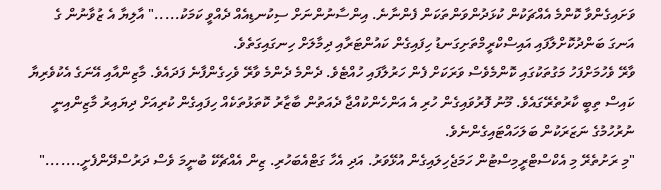ވަށައިގެންވާ ކޮންމެ އެއްޗަކުން ކުޅަދުންވަންތަކަން ފެންނާނެ. އިންސާނުންނަށް ސިކުނޑިއެއް ދެއްވީ ކަމަކު....." އާލިޔާ އެ ޒުވާނުން ގެ އަނގަ ބަންދުކޮށްލާފައި އައިސްކްރީމްތަށިގަނޑު ހިފައިގެން ކައުންޓަރާއި ދިމާލަށް ހިނގައިގަތެވެ.
ވާރޭ ވެހުމަށްފަހު މަގުތަކުގައި ކޮންމެވެސް ވަރަކަށް ފެން ހަރުލާފައި ހުއްޓެވެ. ދެންމެ ދެންމެ ވާރޭ ވެހިގެންފާނެ ފަދައެވެ. މާޒިންއާއި އޭނަގެ އެކުވެރިޔާ ކައިސް ތިބީ ކާރުތެރޭގައެވެ. މޫނު ފޮރުވައިގެން ހުރި އެ އަންހެންކުއްޖާ ދެއަތުން ބާޒާރު ކޮތަޅުތަކެއް ހިފައިގެން ކުރިއަށް ދިޔައިރު މާޒިންއިނީ ނުރުހުމުގެ ނަޒަރަކުން ބަލަހައްޓައިގެންނެވެ.
"މި ރަށުތެރޭ މި އެކްސްޓްރީމިސްޓުން ހަމަޖެހިލައިގެން އުޅޭވަރު. އަދި އެހާ ގަޓްއެބަހުރި. ޒިން އެއްޗެކޭ ބުނީމަ ވެސް ދަރުސްދޭންފެށީ......."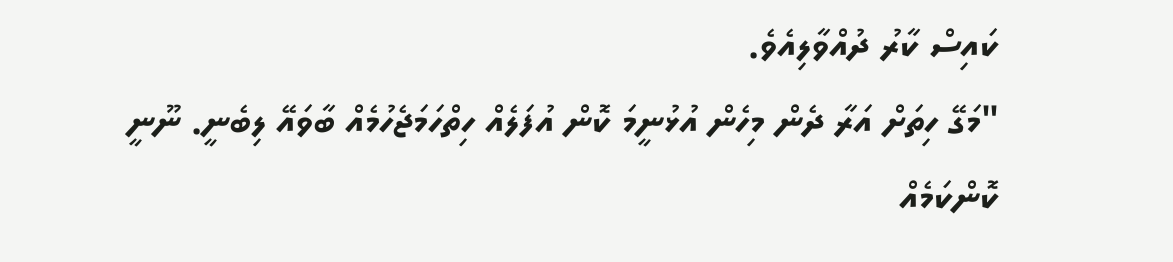ކައިސް ކާރު ދުއްވާލިއެވެ.
"މަގޭ ހިތަށް އަރާ ދެން މިހެން އުޅުނީމަ ކޮން އުފަލެއް ހިތްހަމަޖެހުމެއް ބާވައޭ ލިބެނީ. ނޫނީ ކޮންކަމެއް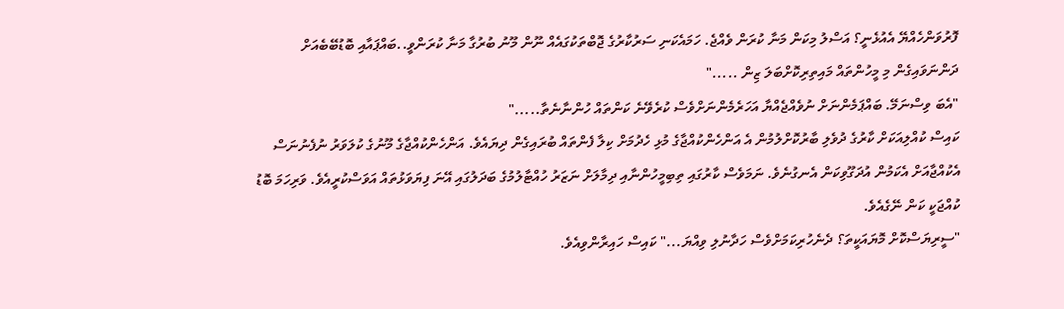ފޮރުވަންހެއްޔޭ އެއުޅެނީ؟ އަސްލު މިކަން މަނާ ކުރަން ވެއްޖެ. ހަމައެކަނި ސަރުކާރުގެ ޖޮބްތަކުގައެއް ނޫން މޫނު ބުރުގާ މަނާ ކުރަންވީ..ބައްޕައާއި ބޮޑުބޭބެއަށް ދަންނަވައިގެން މި މީހުންތައް މައިތިރިކޮށްބަލަ ޒިން ....."
"އެބަ ވިސްނަމޭ. ބައްޕަމެންނަށް ނުވެއްޖެއްޔާ އަހަރެމެންނަށްވެސް ކުރެވޭނެ ކަންތައް ހުންނާނެތާ....."
ކައިސް ކުއްލިއަކަށް ކާރުގެ ދުވެލި ބާރުކޮށްލުމުން އެ އަންހެންކުއްޖާގެ މުޅި ހެދުމަށް ކިލާ ފެންތައް ބުރައިގެން ދިޔައެވެ. އަންހެންކުއްޖާގެ މޫނުގެ ކުލަވަރު ނުފެނުނަސް އެކުއްޖާއަށް އެކަމުން އުދަގޫވިކަން އެނގުނެވެ. ނަމަވެސް ކާރުގައި ތިބިމީހުންނާއި ދިމާލަށް ނަޒަރު ހުއްޓާލުމުގެ ބަދަލުގައި އޭނަ ފިޔަވަޅުތައް އަވަސްކުރީއެވެ. ވަރިހަމަ ބޮޑު ކުއްޖަކީ ކަން ނޭގެއެވެ.
"ސީރިޔަސްކޮށް މޮޔައަކީތަ؟ ދެނެހުރިކަމަށްވެސް ހަދާނުލި ވިއްޔަ..." ކައިސް ހައިރާންވިއެވެ.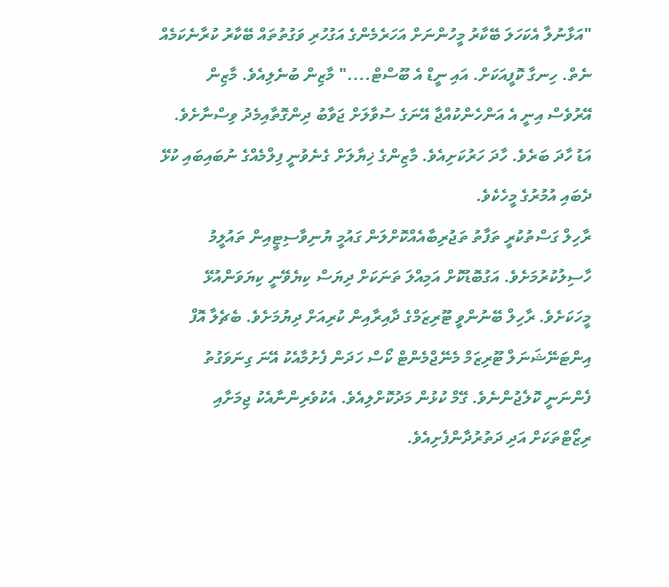"އަޅާނުލާ އެކަހަލަ ބޭކާރު މީހުންނަށް އަހަރެމެންގެ އަގުހުރި ވަގުތުތައް ބޭކާރު ކުރާނެކަމެއް ނެތް. ހިނގާ ކޮފީއަކަށް. އައި ނީޑް އެ ބޫސްޓް...." މާޒިން ބުނެލިއެވެ. މާޒިން އޭރުވެސް އިނީ އެ އަންހެންކުއްޖާ އޭނަގެ ސުވާލަށް ޖަވާބު ދިންގޮތާއިމެދު ވިސްނާށެވެ. އަޑު ހާދަ ބަރެވެ. ހާދަ ހަރުކަށިއެވެ. މާޒިންގެ ޚިޔާލަށް ގެނެވުނީ ފިލްމެއްގެ ނުބައިބައި ކުޅޭ ދެބައި އުމުރުގެ މީހެކެވެ.
ރާހިލް ގަސްތުކުރީ ތަފާތު ތަޖުރިބާއެއްކޮށްލަން ގައުމީ ޔުނިވާސިޓީއިން ތައުލީމު ހާސިލުކުރުމަށެވެ. އަގުބޮޑުކޮށް އަމިއްލަ ތަނަކަށް ދިޔަސް ކިޔެވޭނީ ކިޔަވަންއުޅޭ މީހަކަށެވެ. ރާހިލް ބޭނުންވީ ޓޫރިޒަމްގެ ދާއިރާއިން ކުރިއަށް ދިޔުމަށެވެ. ބެޗެލާ އޮފް އިންޓަނޭޝަނަލް ޓޫރިޒަމް މެނޭޖްމެންޓް ކޯސް ހަދަން ފެށުމާއެކު އޭނަ ގިނަވަގުތު ފެންނަނީ ކޮލެޖުންނެވެ. ގޭމް ކުޅުން މަދުކޮށްލިއެވެ. އެކުވެރިންނާއެކު ޖިމަށާއި ރިޒޯޓްތަކަށް އަދި ދަތުރުދާންފެށިއެވެ.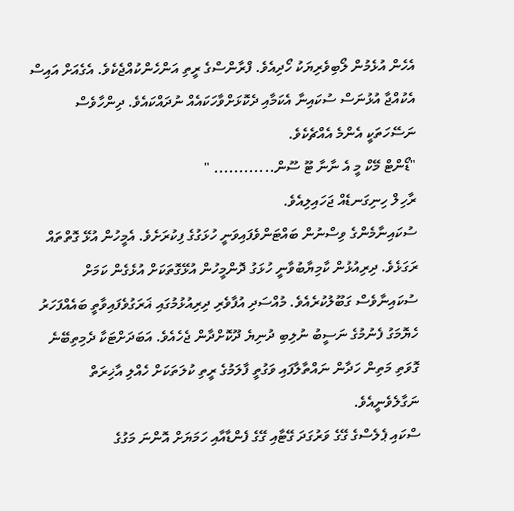އެހެން އުޅެމުން ލޯބިވެރިޔަކު ހޯދިއެވެ. ފްރާންސްގެ ރީތި އަންހެންކުއްޖެކެވެ. އެގެއަށް އައިސް އެކުއްޖާ އުޅުނަސް ސުކައިނާ އެކަމާއި ދެކޮޅަށްވާހަކައެއް ނުދައްކައެވެ. ދިންހާވެސް ނަސޭހަތަކީ އެންމެ އެއްޗެކެވެ.
"ޑޯންޓް މޭކް މީ އެ ނާނާ ޓޫ ސޫން............ "
ރާހިލް ހިނިގަނޑެއް ޖަހައިލިއެވެ.
ސުކައިނާމެންގެ ވިސްނުން ބައްޓަންވެފައިވަނީ ހުޅަގުގެ ފިކުރަށެވެ. އެމީހުން އުޅޭ ގޮތްތައް ރަގަޅެވެ. ދިރިއުޅުން ކާމިޔާބުވާނީ ހުޅަގު ދޮންމީހުން އުޅޭގޮތަކަށް އުޅެގެން ކަމަށް ސުކައިނާވެސް ގަބޫލުކުރެއެވެ. މުއްސަދި އުފާވެރި ދިރިއުޅުމުގައި ޣަރަގުވެފައިވާތީ ބައެއްފަހަރު ހެޔޮމަގު ފެނުމުގެ ނަސީބު ނުލިބި ދުނިޔެ ދޫކޮށްދާން ޖެހެއެވެ. އަބަދަށްޓަކާ ދެމިތިބޭނެ ގޮވަތި މަތިން ހަދާން ނައްތާލާފައި ވަގުތީ ފާލަމުގެ ރީތި ކުލަތަކަށް ހެއްލި އާޚިރަތް ނަގާލެވެނީއެވެ.
ސްކައި ޕެލެސްގެ ގޭގެ ވަރުގަދަ ގޭޓާއި ގޭގެ ފެންޑާއާއި ހަމަޔަށް އޮންނަ މަގުގެ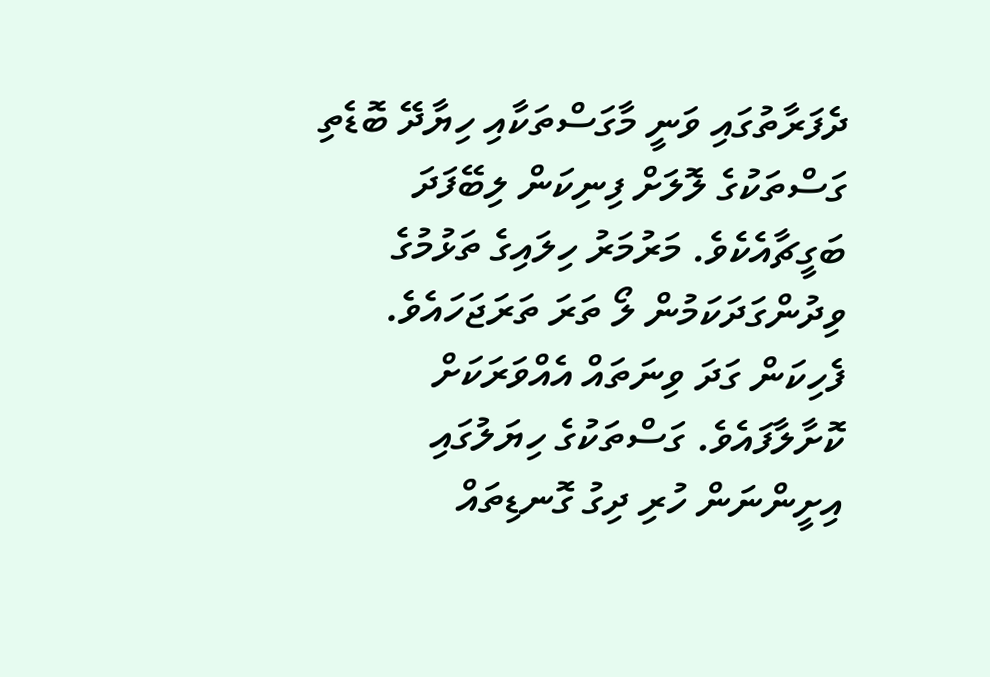ދެފަރާތުގައި ވަނީ މާގަސްތަކާއި ހިޔާދޭ ބޮޑެތި ގަސްތަކުގެ ލޮލަށް ފިނިކަން ލިބޭފަދަ ބަގީޗާއެކެވެ. މަރުމަރު ހިލައިގެ ތަޅުމުގެ ވިދުންގަދަކަމުން ލޯ ތަރަ ތަރަޖަހައެވެ. ފެހިކަން ގަދަ ވިނަތައް އެއްވަރަކަށް ކޮށާލާފައެވެ. ގަސްތަކުގެ ހިޔަލުގައި އިށީންނަން ހުރި ދިގު ގޮނޑިތައް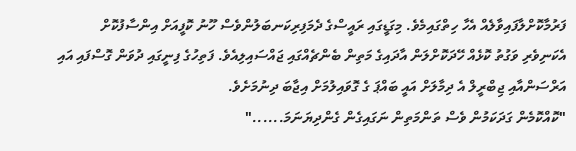ފަރުމާކޮށްލާފައިވާލެއް އެހާ ހިތްގައިމެވެ. މިގަޑީގައި ރައީސްގެ ދެމަފިރިކަނބަލުންވެސް ހޫނު ކޮފީއަށް އިންސާފުކޮށް އެކަނިވެރި ވަގުތު ކޮޅެއް ހޭދަކޮށްލަން އާދައިގެ މަތިން ބެންޗެއްގައި ޖައްސައިލިއެވެ. ފަތިހުގެ ފިނީގައި ދުވަން ގޮސްފައި އައި އަރްސަންއާއި ޖިބްރީލް އެ ދިމާލަށް އައީ ބައްޕަ ގެ ގޮވައިލުމަށް އިޖާބަ ދިނުމަށެވެ.
"ކޮއްކޮމެން ގަދަކަމުން ވެސް ތަންމަތިން ނަގައިގެން ގެންދިޔަނަމަ......"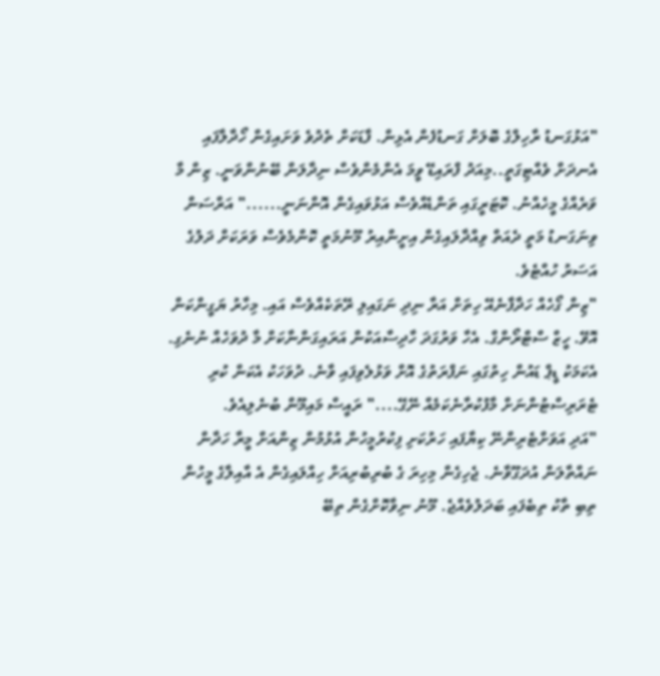"އަޅުގަނޑު ރާހިލްގެ ބޮލަށް ގަނޑުފެން އެޅިން. ފާޑަކަށް ތެދުވެ ވަށައިގެން ހޯދާލާފައި އެނދަށް ވެއްޓިގަތީ..މިއަދު ފްރައިޑޭ ވީމަ އެންމެންވެސް ނިދާލަން ބޭނުންވަނީ. ޒިން މާ ވަރެއްގެ މީހެއްނު. ކޮޓަރީގައި ތަންޑެއްވެސް އަޅުވައިގެން އޮންނަނީ......" އަރްސަން ވިނަގަނޑު މަތީ ދެއަތް ވިއްދާލައިގެން އިށީންއިރު މޫނުމަތީ ކޮންމެވެސް ވަރަކަށް ދަލުގެ އަސަރު ހުއްޓެވެ.
"ޒިން ގޯހެއް ހަދާފާނެއޭ ހިތަށް އަރާ ނިދި ނަގައިލި ރޭތަކެއްވެސް އައި. މިހާރު ޔަގީންކަން އޮވޭ. ހީޒް ސްޓްރޯންގް. އެހާ ވަރުގަދަ ހާދިސާއަކުން އަރައިގަންނާކަށް މާ ދުވަހެއް ނުނެގި. އެކަމަކު ޑީޕް ޑައުން ހިތުގައި ނަފްރަތުގެ އޮށް ވަޅުލެވިފައި ވާނެ. ދުވަހަކު އެކަން ކުރި ޓެރަރިސްޓުންނަށް މާފުކުރާނެކަމެއް ނޭގޭ...." ރައީސް މައިމޫން ބުނެލިއެވެ.
"އަދި އަވަށްޓެރިންނޭ ކިޔާފައި ހަރުކަށި ފިކުރުމީހުން އުޅުމުން ޒިންއަށް މީރާ ހަދާން ނައްތާލަން އުދަގޫވާނެ. ޖެހިގެން މިހިރަ ގެ ބުރިބުރިއަށް ހިއްލައިގެން އެ އާއިލާގެ މީހުން ތިބި ތާކު ތިބެފައި ބަދަލުވެއްޖެ. މޫނު ނިވާކޮށްގެން ތިބޭ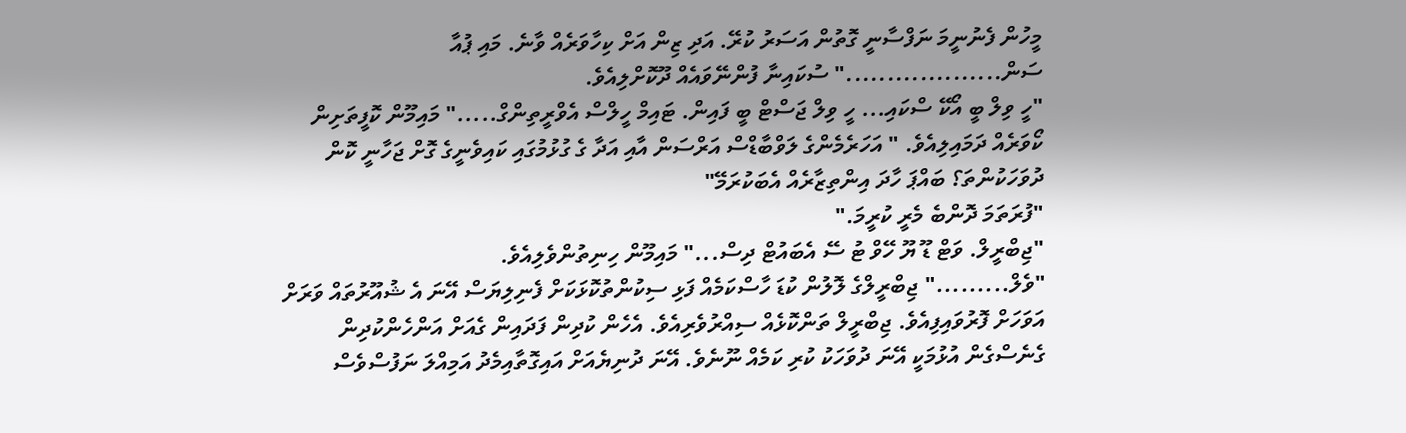މީހުން ފެނުނީމަ ނަފްސާނީ ގޮތުން އަސަރު ކުރޭ. އަދި ޒިން އަށް ކިހާވަރެއް ވާނެ. މައި ޕުއާ ސަން..................." ސުކައިނާ ފުންނޭވައެއް ދޫކޮށްލިއެވެ.
"ހީ ވިލް ބީ އޯކޭ ސްކައި... ހީ ވިލް ޖަސްޓް ބީ ފައިން. ޓައިމް ހީލްސް އެވްރީތިންގް....." މައިމޫން ކޮފީތަށިން ކޯވަރެއް ދަމައިލިއެވެ. " އަހަރެމެންގެ ލަވްބާޑްސް އަރްސަން އާއި އަދާ ގެ ގުޅުމުގައި ކައިވެނީގެ ގޮށް ޖަހާނީ ކޮން ދުވަހަކުންތަ؟ ބައްޕަ ހާދަ އިންތިޒާރެއް އެބަކުރަމޭ"
"ފުރަތަމަ ދޮންބެ މެރީ ކުރީމަ."
"ޖިބްރީލް. ވަޓް ޑޫ ޔޫ ހޭވް ޓު ސޭ އެބައުޓް ދިސް..." މައިމޫން ހިނިތުންވެލިއެވެ.
"ވެލް........." ޖިބްރީލްގެ ލޮލުން ކުޑަ ހާސްކަމެއް ފަޅި ސިކުންތުކޮޅަކަށް ފެނިލިޔަސް އޭނަ އެ ޝުއޫރުތައް ވަރަށް އަވަހަށް ފޮރުވައިފިއެވެ. ޖިބްރީލް ތަންކޮޅެއް ސިއްރުވެރިއެވެ. އެހެން ކުދިން ފަދައިން ގެއަށް އަންހެންކުދިން ގެނެސްގެން އުޅުމަކީ އޭނަ ދުވަހަކު ކުރި ކަމެއް ނޫނެވެ. އޭނަ ދުނިޔެއަށް އައިގޮތާއިމެދު އަމިއްލަ ނަފުސްވެސް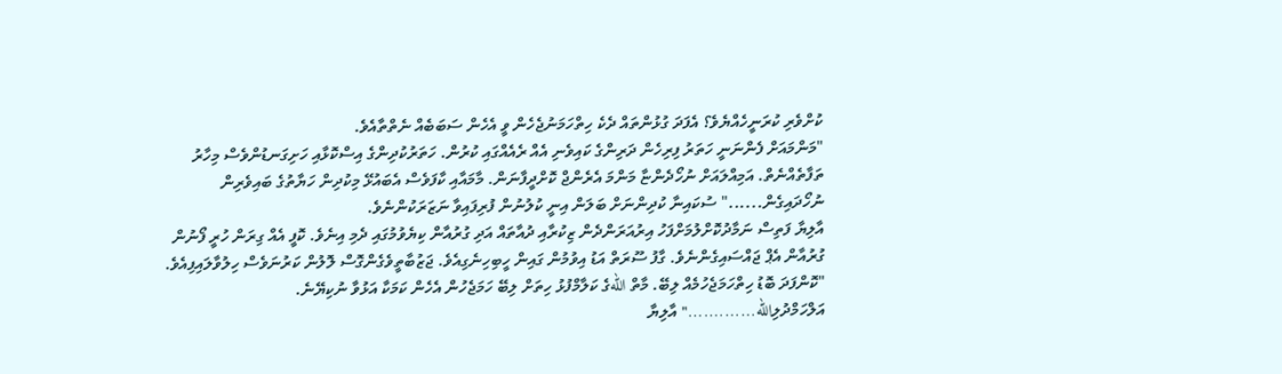ކުށްވެރި ކުރަނީހެއްޔެވެ؟ އެފަދަ ގުޅުންތައް ދެކެ ހިތްހަމަނުޖެހެން ވީ އެހެން ސަބަބެއް ނެތްތާއެވެ.
"މަންމައަށް ފެންނަނީ ހަތަރު ފިރިހެން ދަރިންގެ ކައިވެނި އެއް ރެއެއްގައި ކުރުން. ހަތަރުކުދިންގެ އިސްކޮޅާއި ހަށިގަނޑުންވެސް މިހާރު ތަފާތެއްނެތް. އަމިއްލައަށް ނުހޯދެންޏާ މަންމަ އެރެންޖް ކޮށްދީފާނަން. މާމައާއި ކާފަވެސް އެބައުޅޭ މިކުދިން ހަޔާތުގެ ބައިވެރިން ނުހޯދައިގެން......" ސުކައިނާ ކުދިންނަށް ބަލަން އިނީ ކުލުނުން ފުރިފައިވާ ނަޒަރަކުންނެވެ.
އާލިޔާ ފަތިސް ނަމާދުކޮށްލުމަށްފަހު އިރުއަރަންދެން ޒިކުރާއި ދުއާތައް އަދި ގުރުއާން ކިޔެވުމުގައި ދެމި އިނެވެ. ކޮފީ އެއް ގިރަން ހުރީ ފޯނުން ގުރުއާން އެޕް ޖައްސައިގެންނެވެ. ގާފު ސޫރަތް އަޑު އިވުމުން ގައިން ހީބިހިނެގިއެވެ. ޖަޒުބާތީވެގެންގޮސް ލޮލުން ކަރުނަވެސް ހިލުވާލައިފިއެވެ.
"ކޮންފަދަ ބޮޑު ހިތްހަމަޖެހުމެއް ލިބޭ. މާތް اللهގެ ކަލާމްފުޅު ހިތަށް ލިބޭ ހަމަޖެހުން އެހެން ކަމަކާ އަޅުވާ ނުކިޔޭނެ. އަލްހަމްދުލިالله............." އާލިޔާ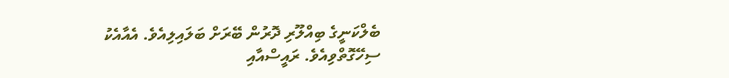ބެލްކަނީގެ ބިއްލޫރި ދޮރުން ބޭރަށް ބަލައިލިއެވެ. އެއާއެކު ސިހޭގޮތްވިއެވެ. ރައީސްއާއި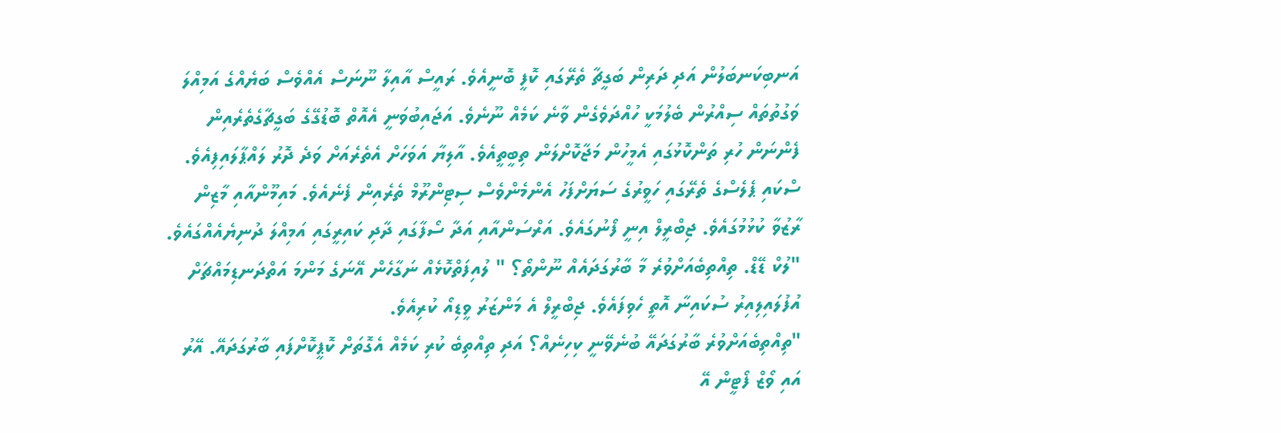އަނބިކަނބަލުން އަދި ދަރިން ބަގީޗާ ތެރޭގައި ކޮފީ ބޮނީއެވެ. ރައީސް އާއިލާ ނޫނަސް އެއްވެސް ބަޔެއްގެ އަމިއްލަ ވަގުތުތައް ސިއްރުން ބެލުމަކީ ހުއްދަވެގެން ވާނެ ކަމެއް ނޫނެވެ. އަޖައިބުވަނީ އެއޮތް ބޮޑުގޭގެ ބަގީޗާގެތެރެއިން ފެންނަން ހުރި ތަންކޮޅުގައި އެމީހުން މަޖާކޮށްލަން ތިބީތީއެވެ. އާލިޔާ އަވަހަށް އެތެރެއަށް ވަދެ ދޮރު ލައްޕާލައިފިއެވެ.
ސްކައި ޕެލެސްގެ ތެރޭގައި ހަވީރުގެ ސަޔަށްފަހު އެންމެންވެސް ސިޓިންރޫމް ތެރެއިން ފެނެއެވެ. މައިމޫންއާއި މާޒިން ރާޒުވާ ކުޅުމުގައެވެ. ޖިބްރީލް އިނީ ފޯނުގައެވެ. އަރްސަންއާއި އަދާ ސޯފާގައި ދާދި ކައިރީގައި އަމިއްލަ ދުނިޔެއެއްގައެވެ.
"ލުކް ޑޭޑް. ތިއްތިބެއަށްވުރެ މާ ބާރުގަދައެއް ނޫންތޯ؟ " ލުއިފަތްކޮޅެއް ނަގާހެން އޭނަގެ މަންމަ އަތްދަނޑިމައްޗަށް އުފުލައިލިއިރު ސުކައިނާ އޮތީ ހެވިފައެވެ. ޖިބްރީލް އެ މަންޒަރު ވީޑިއޯ ކުރިއެވެ.
"ތިއްތިބެއަށްވުރެ ބާރުގަދައޭ ބުނެވޭނީ ކިހިނެއް؟ އަދި ތިއްތިބެ ކުރި ކަމެއް އެގޮތަށް ކޮޕީކޮށްފައި ބާރުގަދައޭ. އޭރު އައި ވޯޒް ފޯޓީން އޭ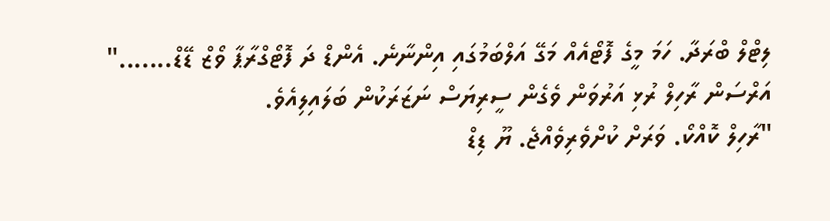ލިޓްލް ބްރަދާ. ހަމަ މީގެ ފޮޓޯއެއް މަގޭ އަލްބަމުގައި އިންނާނެ. އެންޑް ދަ ފޮޓޯގްރާޕާ ވޯޒް ޑޭޑް......." އަރްސަން ރާހިލް ރުޅި އަރުވަން ވެގެން ސީރިޔަސް ނަޒަރަކުން ބަލައިލިއެވެ.
"ރާހިލް ކޮއްކޯ. ވަރަށް ކުށްވެރިވެއްޖެ. ޔޫ ޑިޑް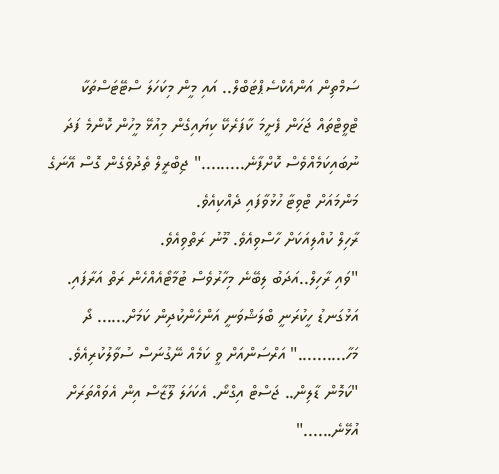ސަމްތިން އަންއެކްސެޕްޓަބްލް.. އައި މީން މިކަހަލަ ސްޓޭޓަސްތަކާ ޓްވީޓްތައް ޖަހަން ފެށީމަ ކާފަރެކޭ ކިޔައިގެން މިއުޅޭ މީހުން ކޮންމެ ފަދަ ނުބައިކަމެއްވެސް ކޮށްފާނެ........." ޖިބްރީލް ތެދުވެގެން ގޮސް އޭނަގެ މަންމައަށް ޓްވިޓާ ހުޅުވާފައި ދެއްކިއެވެ.
ރާހިލް ކުއްލިއަކަށް ހާސްވިއެވެ. މޫނު ރަތްވިއެވެ.
"ވައި ރާހިލް..އަދަބު ލިބޭނެ މިހާރުވެސް ޓުމާޓޯއެއްހެން ރަތް އަރާފައި. އަޅުގަނޑު ހީކުރަނީ ބްލަޝްވަނީ އަންހެންކުދިން ކަމަށް...... ދޯ މަހާ.........." އަރްސަންއަށް ވީ ކަމެއް ނޭގުނަސް ސުވާލުކުރިއެވެ.
"ކަމޮން ޑާލިން.. ޖަސްޓް އިގްނޯ. އެކަހަލަ ލޫޒާސް އިން އެވައްތަރަށް އުޅޭނެ......"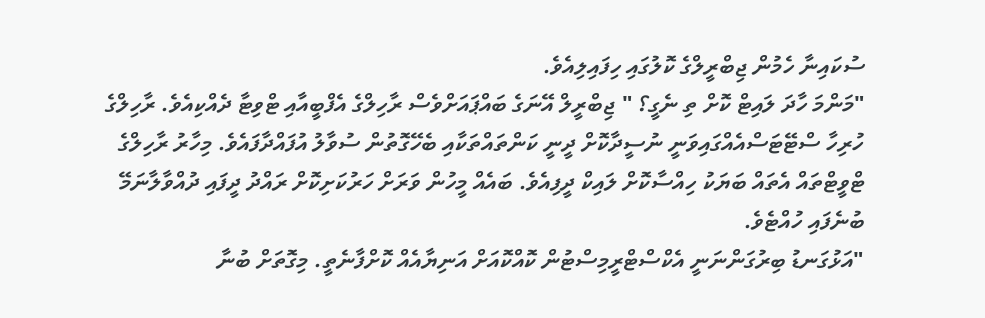ސުކައިނާ ހެމުން ޖިބްރީލްގެ ކޮލުގައި ހިފައިލިއެވެ.
"މަންމަ ހާދަ ލައިޓް ކޮށް ތި ނެގީ؟ " ޖިބްރީލް އޭނަގެ ބައްޕައަށްވެސް ރާހިލްގެ އެފްބީއާއި ޓްވިޓާ ދެއްކިއެވެ. ރާހިލްގެ ހުރިހާ ސްޓޭޓަސްއެއްގައިވަނީ ނުސީދާކޮށް ދީނީ ކަންތައްތަކާއި ބެހޭގޮތުން ސުވާލު އުފައްދާފައެވެ. މިހާރު ރާހިލްގެ ޓްވީޓްތައް އެތައް ބަޔަކު ހިއްސާކޮށް ލައިކް ދީފިއެވެ. ބައެއް މީހުން ވަރަށް ހަރުކަށިކޮށް ރައްދު ދީފައި ދުއްވާލާނަމޭ ބުނެފައި ހުއްޓެވެ.
"އަޅުގަނޑު ބިރުގަންނަނީ އެކްސްޓްރީމިސްޓުން ކޮއްކޮއަށް އަނިޔާއެއް ކޮށްފާނެތީ. މިގޮތަށް ބުނާ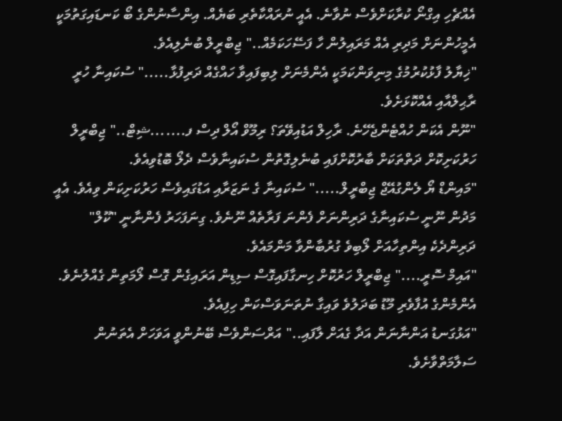އެއްޗެހި އިގްނޯ ކުރާކަށްވެސް ނުވާނެ. އެއީ ނުރައްކާތެރި ބަޔެއް. އިންސާނުންގެ ބޯ ކަނޑައިގަތުމަކީ އެމީހުންނަށް މަދިރި އެއް މަރައިލުން ހާ ފަސޭހަކަމެއް.." ޖިބްރީލް ބުނެލިއެވެ.
"ޚިޔާލު ފާޅުކުރުމުގެ މިނިވަންކަމަކީ އެންމެނަށް ލިބިފައިވާ ހައްގެއް ދަރިފުޅާ....." ސުކައިނާ ހުރީ ރާޙިލްއާއި އެއްކޮޅަށެވެ.
"ނޫން އެކަން ހުއްޓެންޖެހޭނެ. ރާހިލް އަޑުއިވޭތަ؟ ރިމޫވް އޯލް ދިސް ފ.......ޝިޓް.." ޖިބްރީލް ހަރުކަށިކޮށް ދަތްތަކަށް ބާރުކޮށްފައި ބުނެލިގޮތުން ސުކައިނާވެސް ދެލޯ ބޮޑުވިއެވެ.
"މައިންޑް ޔޯ ލެންގުއޭޖް ޖިބްރީލް....." ސުކައިނާ ގެ ނަޒަރާއި އަޑުގައިވެސް ހަރުކަށިކަން ވިއެވެ. އެއީ މަދުން ނޫނީ ސުކައިނާގެ ދަރިންނަށް ފެންނަ ފަރާތެއް ނޫނެވެ. ގިނަފަހަރު ފެންނާނީ "ކޫލް" ދަރިންދެކެ އިންތިހާއަށް ލޯބިވެ ގުރުބާންވާ މަންމައެވެ.
"އައިމް ސޮރީ...." ޖިބްރީލް ހަރުކޮށް ހިނގާފައިގޮސް ސިޑިން އަރައިގެން ގޮސް ލޯމަތިން ގެއްލުނެވެ. އެންމެންގެ އުފާވެރި މޫޑު ބަދަލުވެ ވައިގާ ނުތަނަވަސްކަން ހިފިއެވެ.
"އަޅުގަނޑު އަންނާނަން އަދާ ގެއަށް ލާފައި.." އަރްސަންވެސް ބޭނުންވީ އަވަހަށް އެތަނުން ސަލާމަތްވާށެވެ.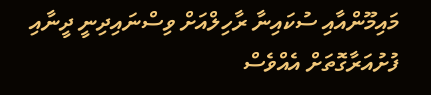މައިމޫންއާއި ސުކައިނާ ރާހިލްއަށް ވިސްނައިދިނީ ދީނާއި ފުށުއަރާގޮތަށް އެއްވެސް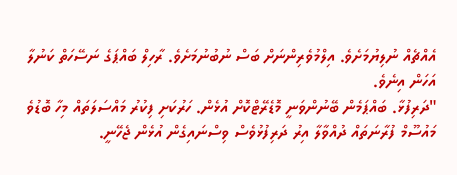އެއްޗެއް ނުލިޔުމަށެވެ. އިލްމުވެރިންނަށް ބަސް ނުބުނުމަށެވެ. ރާހިލް ބައްޕަގެ ނަސޭހަތް ކަނުލާ އަހަން އިނެވެ.
"ދަރިފުޅާ. ބައްޕަމެން ބޭނުންވަނީ މޮޑެރޭޓްކޮށް އުޅެން. ހަރުކަށި ފިކުރު މައްސަލަތައް މިހާ ބޮޑުވެ މައުސޫމް ފުރާނަތައް ދުއްވާލާ އިރު ދަރިފުޅުވެސް ވިސްނައިގެން އުޅެން ޖެހޭނީ.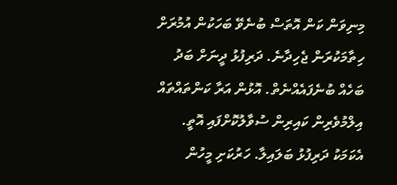މިނިވަން ކަން އޮތަސް ބުނެވޭ ބަހަކުން އުމުރަށް ހިތާމަކުރަން ޖެހިދާނެ. ދަރިފުޅު ދީނަށް ބަދު ބަހެއް ބުނެފައެއްނެތް. އޮޅުން އަރާ ކަންތައްތައް އިލްމުވެރިން ކައިރިން ސުވާލުކޮށްފައި އޮތީ. އެކަމަކު ދަރިފުޅު ބަލައިލާ. ހަރުކަށި މީހުން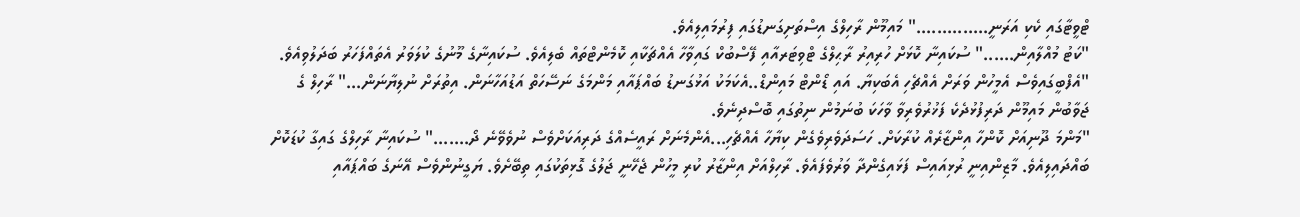ޓްވީޓާގައި ކެކި އަރަނީ.............." މައިމޫން ރާހިލްގެ އިސްތަށިގަނޑުގައި ފިރުމައިލިއެވެ.
"ކަޓު މުއްލާއިން......" ސުކައިނާ ކޮޅަށް ހުރިއިރު ރާޙިލްގެ ޓްވިޓަރއާއި ފޭސްބުކް ގައިވާހާ އެއްޗަކާއި ކޮމެންޓްތައް ބެލިއެވެ. ސުކައިނާގެ މޫނުގެ ކުލަވަރު އެތައްފަހަރު ބަދަލުވިއެވެ.
"އެފްބީގައިވެސް އެމީހުން ވަރަށް އެއްޗެހި އެބަކިޔާ. އައި ޑޯންޓް މައިންޑް..އެކަމަކު އަޅުގަނޑު ބައްޕައާއި މަންމަގެ ނަސޭހަތް އަޑުއަހާނަން. އިތުރަށް ނުލިޔާނަން..." ރާހިލް ގެ ޖަވާބުން މައިމޫން ދަރިފުޅުދެކެ ފަޚުރުވެރިވާ ވާހަކަ ބުނަމުން ނިތުގައި ބޮސްދިނެވެ.
"މަންމަ ދޫނިއަށް ކޮންހާ އިންޒާރެއް ކުރާކަށް. ހަސަދަވެރިވެގެން ކިޔާހާ އެއްޗެހި...އެންމެނަށް ރައީސެއްގެ ދަރިއަކަށްވެސް ނުވެވޭނެ ދޯ......." ސުކައިނާ ރާހިލްގެ ގައިގާ ކުޑަކޮށް ބައްދައިލިއެވެ. މާޒިންއިނީ ރުޅިއައިސް ފަޅައިގެންދާ ވަރުވެފައެވެ. ރާހިލްއަށް އިންޒާރު ކުރި މީހުން ޖެހޭނީ ޖަލުގެ ގޮޅިތަކުގައި ތިބޭށެވެ. ޔަގީނުންވެސް އޭނަގެ ބައްޕައާއި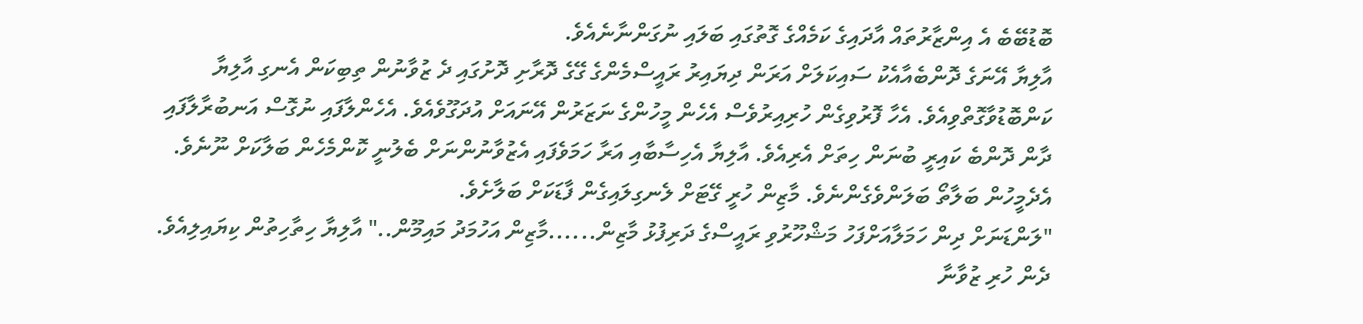ބޮޑުބޭބެ އެ އިންޒާރުތައް އާދައިގެ ކަމެއްގެ ގޮތުގައި ބަލައި ނުގަންނާނެއެވެ.
އާލިޔާ އޭނަގެ ދޮންބެއާއެކު ސައިކަލަށް އަރަން ދިޔައިރު ރައީސްމެންގެ ގޭގެ ދޮރާށި ދޮށުގައި ދެ ޒުވާނުން ތިބިކަން އެނގި އާލިޔާ ކަންބޮޑުވާގޮތްވިއެވެ. އެހާ ފޮރުވިގެން ހުރިއިރުވެސް އެހެން މީހުންގެ ނަޒަރުން އޭނައަށް އުދަގޫވެއެވެ. އެހެންލާފައި ނުގޮސް އަނބުރާލާފައި ދާން ދޮންބެ ކައިރީ ބުނަން ހިތަށް އެރިއެވެ. އާލިޔާ އެހިސާބާއި އަރާ ހަމަވެފައި އެޒުވާނުންނަށް ބެލުނީ ކޮންމެހެން ބަލާކަށް ނޫނެވެ. އެދެމީހުން ބަލާތޯ ބަލަންވެގެންނެވެ. މާޒިން ހުރީ ގޭޓަށް ލެނގިލައިގެން ފާޑަކަށް ބަލާށެވެ.
"ލަންޑަނަށް ދިން ހަމަލާއަށްފަހު މަޝްހޫރުވި ރައީސްގެ ދަރިފުޅު މާޒިން......މާޒިން އަހުމަދު މައިމޫން.." އާލިޔާ ހިތާހިތުން ކިޔައިލިއެވެ. ދެން ހުރި ޒުވާނާ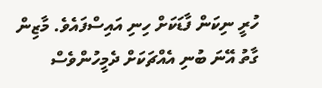ހުރީ ނިކަން ފާޑަކަށް ހިނި އައިސްފައެވެ. މާޒިން ގާތު އޭނަ ބުނި އެއްޗަކަށް ދެމީހުންވެސް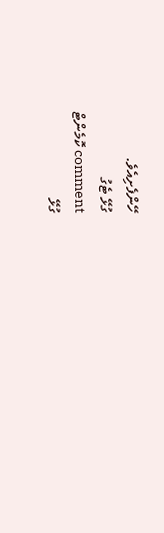ހޭންފެށިއެވެ.
ގުޅޭ ޓެގު
comment ކޮމެންޓް
ގުޅޭ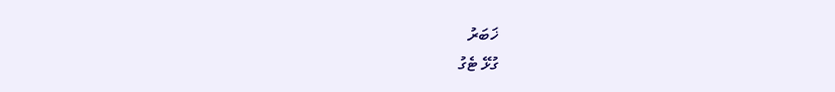ޚަބަރު
ގުޅޭ ޓެގު